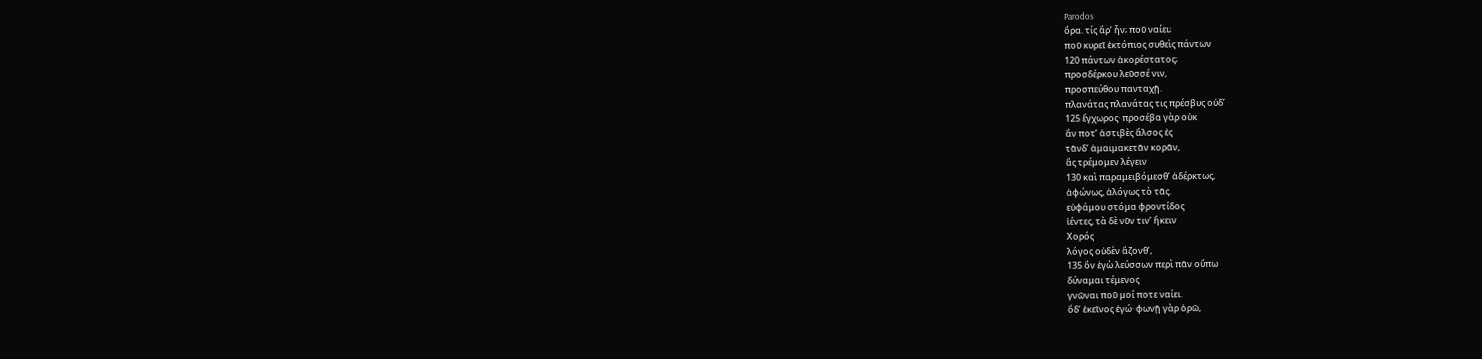Parodos
ὅρα. τίς ἄρʼ ἦν; ποῦ ναίει;
ποῦ κυρεῖ ἐκτόπιος συθεὶς πάντων
120 πάντων ἀκορέστατος;
προσδέρκου λεῦσσέ νιν,
προσπεύθου πανταχῇ.
πλανάτας πλανάτας τις πρέσβυς οὐδʼ
125 ἔγχωρος· προσέβα γὰρ οὐκ
ἄν ποτʼ ἀστιβὲς ἄλσος ἐς
τᾶνδʼ ἀμαιμακετᾶν κορᾶν,
ἃς τρέμομεν λέγειν
130 καὶ παραμειβόμεσθʼ ἀδέρκτως,
ἀφώνως, ἀλόγως τὸ τᾶς.
εὐφάμου στόμα φροντίδος
ἱέντες, τὰ δὲ νῦν τινʼ ἥκειν
Χορός
λόγος οὐδὲν ἅζονθʼ,
135 ὃν ἐγὼ λεύσσων περὶ πᾶν οὔπω
δύναμαι τέμενος
γνῶναι ποῦ μοί ποτε ναίει.
ὅδʼ ἐκεῖνος ἐγώ· φωνῇ γὰρ ὁρῶ,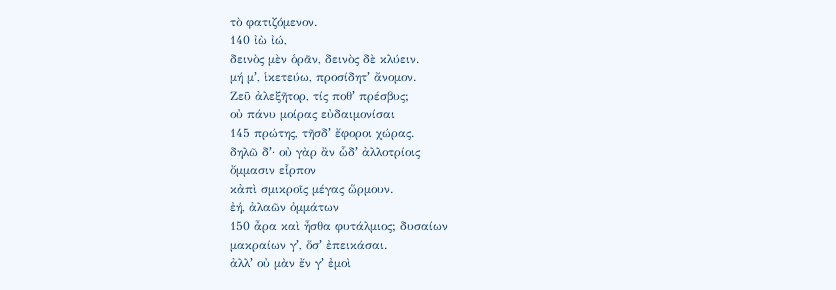τὸ φατιζόμενον.
140 ἰὼ ἰώ,
δεινὸς μὲν ὁρᾶν, δεινὸς δὲ κλύειν.
μή μʼ, ἱκετεύω, προσίδητʼ ἄνομον.
Ζεῦ ἀλεξῆτορ, τίς ποθʼ πρέσβυς;
οὐ πάνυ μοίρας εὐδαιμονίσαι
145 πρώτης, τῆσδʼ ἔφοροι χώρας.
δηλῶ δʼ· οὐ γὰρ ἂν ὧδʼ ἀλλοτρίοις
ὄμμασιν εἷρπον
κἀπὶ σμικροῖς μέγας ὥρμουν.
ἐή, ἀλαῶν ὀμμάτων
150 ἆρα καὶ ἦσθα φυτάλμιος; δυσαίων
μακραίων γʼ, ὅσʼ ἐπεικάσαι.
ἀλλʼ οὐ μὰν ἔν γʼ ἐμοὶ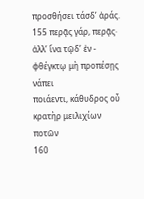προσθήσει τάσδʼ ἀράς.
155 περᾷς γάρ, περᾷς· ἀλλʼ ἵνα τῷδʼ ἐν -
φθέγκτῳ μὴ προπέσῃς νάπει
ποιάεντι, κάθυδρος οὗ
κρατὴρ μειλιχίων ποτῶν
160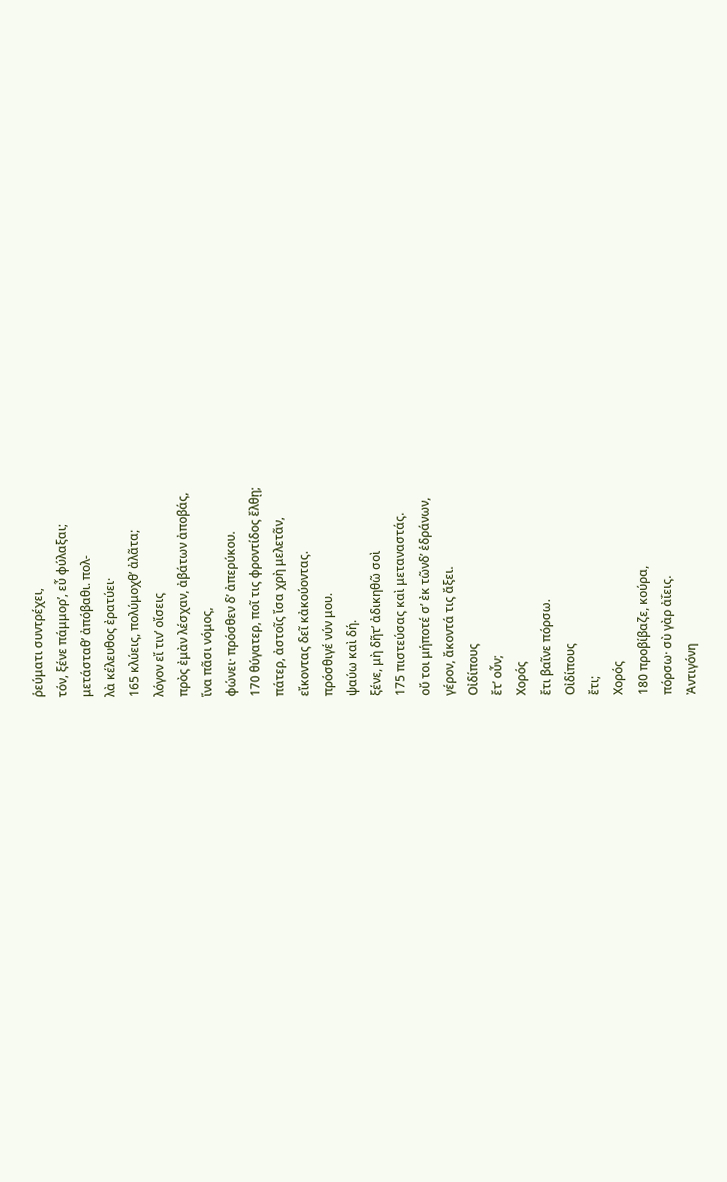ῥεύματι συντρέχει,
τόν, ξένε πάμμορʼ, εὖ φύλαξαι;
μετάσταθʼ ἀπόβαθι. πολ-
λὰ κέλευθος ἐρατύει·
165 κλύεις, πολύμοχθʼ ἀλᾶτα;
λόγον εἴ τινʼ οἴσεις
πρὸς ἐμὰν λέσχαν, ἀβάτων ἀποβάς,
ἵνα πᾶσι νόμος,
φώνει· πρόσθεν δʼ ἀπερύκου.
170 θύγατερ, ποῖ τις φροντίδος ἔλθῃ;
πάτερ, ἀστοῖς ἴσα χρὴ μελετᾶν,
εἴκοντας δεῖ κἀκούοντας.
πρόσθιγέ νύν μου.
ψαύω καὶ δή.
ξένε, μὴ δῆτʼ ἀδικηθῶ σοὶ
175 πιστεύσας καὶ μεταναστάς.
οὔ τοι μήποτέ σʼ ἐκ τῶνδʼ ἑδράνων,
γέρον, ἄκοντά τις ἄξει.
Οἰδίπους
ἔτʼ οὖν;
Χορός
ἔτι βαῖνε πόρσω.
Οἰδίπους
ἔτι;
Χορός
180 προβίβαζε, κούρα,
πόρσω· σὺ γὰρ ἀΐεις.
Ἀντιγόνη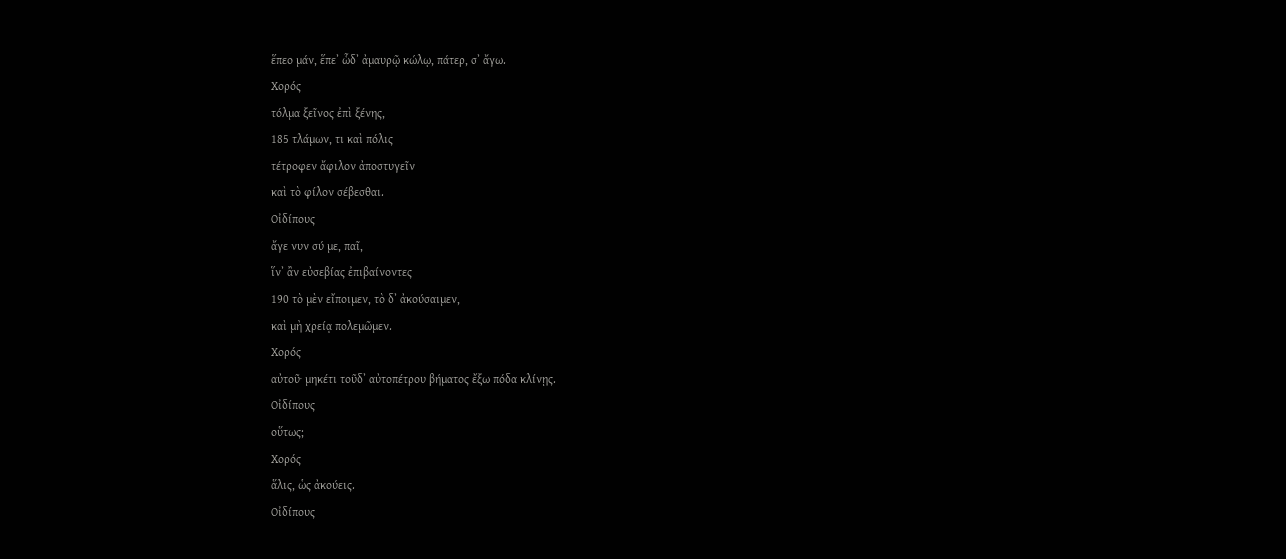ἕπεο μάν, ἕπεʼ ὧδʼ ἀμαυρῷ κώλῳ, πάτερ, σʼ ἄγω.
Χορός
τόλμα ξεῖνος ἐπὶ ξένης,
185 τλάμων, τι καὶ πόλις
τέτροφεν ἄφιλον ἀποστυγεῖν
καὶ τὸ φίλον σέβεσθαι.
Οἰδίπους
ἄγε νυν σύ με, παῖ,
ἵνʼ ἂν εὐσεβίας ἐπιβαίνοντες
190 τὸ μὲν εἴποιμεν, τὸ δʼ ἀκούσαιμεν,
καὶ μὴ χρείᾳ πολεμῶμεν.
Χορός
αὐτοῦ· μηκέτι τοῦδʼ αὐτοπέτρου βήματος ἔξω πόδα κλίνῃς.
Οἰδίπους
οὕτως;
Χορός
ἅλις, ὡς ἀκούεις.
Οἰδίπους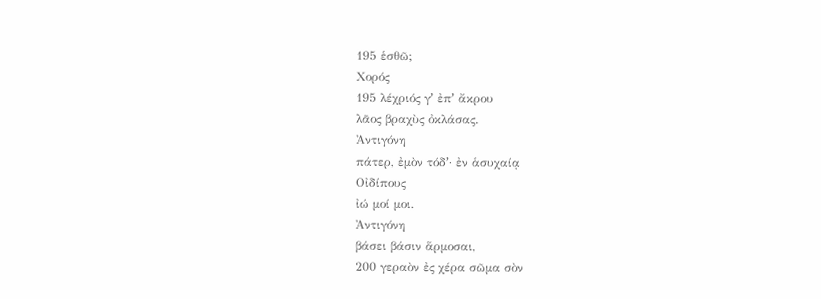195 ἑσθῶ;
Χορός
195 λέχριός γʼ ἐπʼ ἄκρου
λᾶος βραχὺς ὀκλάσας.
Ἀντιγόνη
πάτερ, ἐμὸν τόδʼ· ἐν ἁσυχαίᾳ
Οἰδίπους
ἰώ μοί μοι.
Ἀντιγόνη
βάσει βάσιν ἅρμοσαι,
200 γεραὸν ἐς χέρα σῶμα σὸν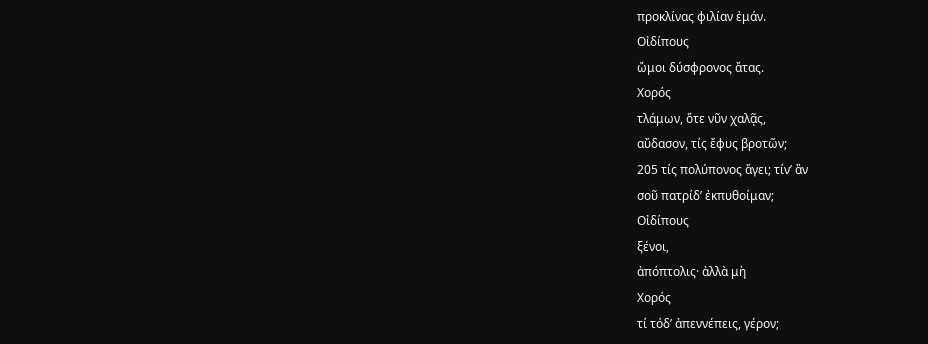προκλίνας φιλίαν ἐμάν.
Οἰδίπους
ὤμοι δύσφρονος ἄτας.
Χορός
τλάμων, ὅτε νῦν χαλᾷς,
αὔδασον, τίς ἔφυς βροτῶν;
205 τίς πολύπονος ἄγει; τίνʼ ἂν
σοῦ πατρίδʼ ἐκπυθοίμαν;
Οἰδίπους
ξένοι,
ἀπόπτολις· ἀλλὰ μὴ
Χορός
τί τόδʼ ἀπεννέπεις, γέρον;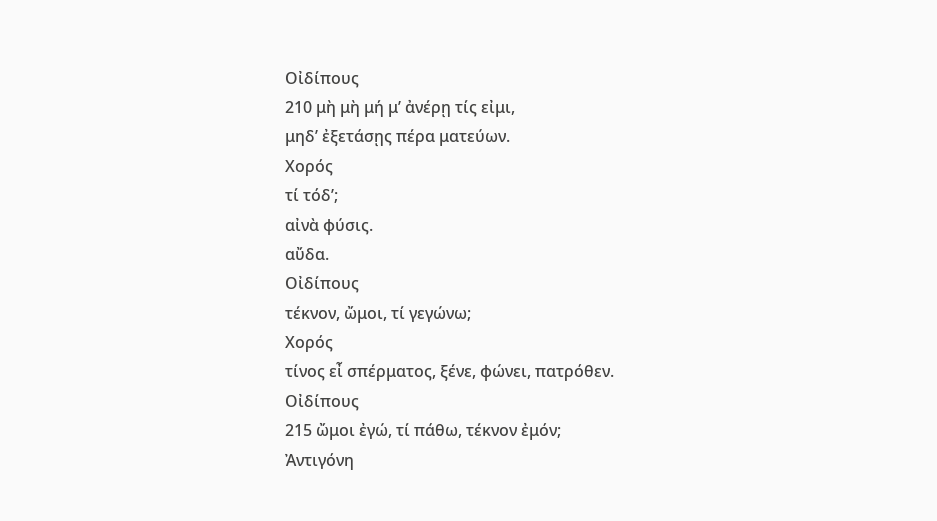Οἰδίπους
210 μὴ μὴ μή μʼ ἀνέρῃ τίς εἰμι,
μηδʼ ἐξετάσῃς πέρα ματεύων.
Χορός
τί τόδʼ;
αἰνὰ φύσις.
αὔδα.
Οἰδίπους
τέκνον, ὤμοι, τί γεγώνω;
Χορός
τίνος εἶ σπέρματος, ξένε, φώνει, πατρόθεν.
Οἰδίπους
215 ὤμοι ἐγώ, τί πάθω, τέκνον ἐμόν;
Ἀντιγόνη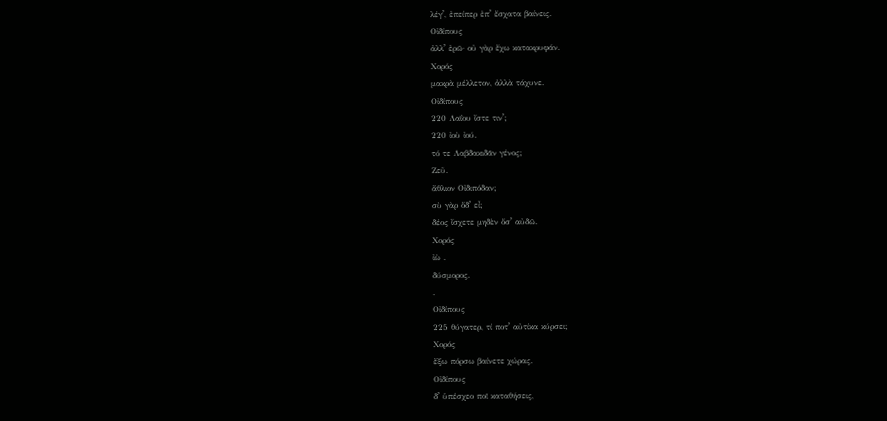λέγʼ, ἐπείπερ ἐπʼ ἔσχατα βαίνεις.
Οἰδίπους
ἀλλʼ ἐρῶ· οὐ γὰρ ἔχω κατακρυφάν.
Χορός
μακρὰ μέλλετον, ἀλλὰ τάχυνε.
Οἰδίπους
220 Λαΐου ἴστε τινʼ;
220 ἰοὺ ἰού.
τό τε Λαβδακιδᾶν γένος;
Ζεῦ.
ἄθλιον Οἰδιπόδαν;
σὺ γὰρ ὅδʼ εἶ;
δέος ἴσχετε μηδὲν ὅσʼ αὐδῶ.
Χορός
ἰὼ .
δύσμορος.
.
Οἰδίπους
225 θύγατερ, τί ποτʼ αὐτίκα κύρσει;
Χορός
ἔξω πόρσω βαίνετε χώρας.
Οἰδίπους
δʼ ὑπέσχεο ποῖ καταθήσεις,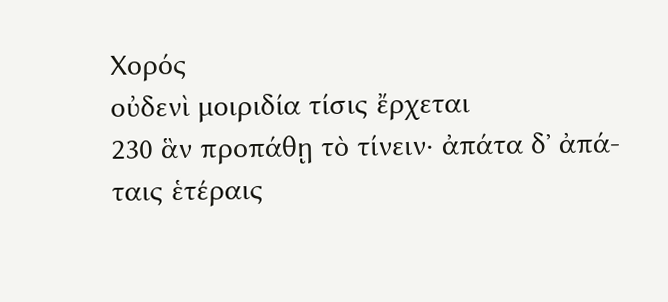Χορός
οὐδενὶ μοιριδία τίσις ἔρχεται
230 ἃν προπάθῃ τὸ τίνειν· ἀπάτα δʼ ἀπά-
ταις ἑτέραις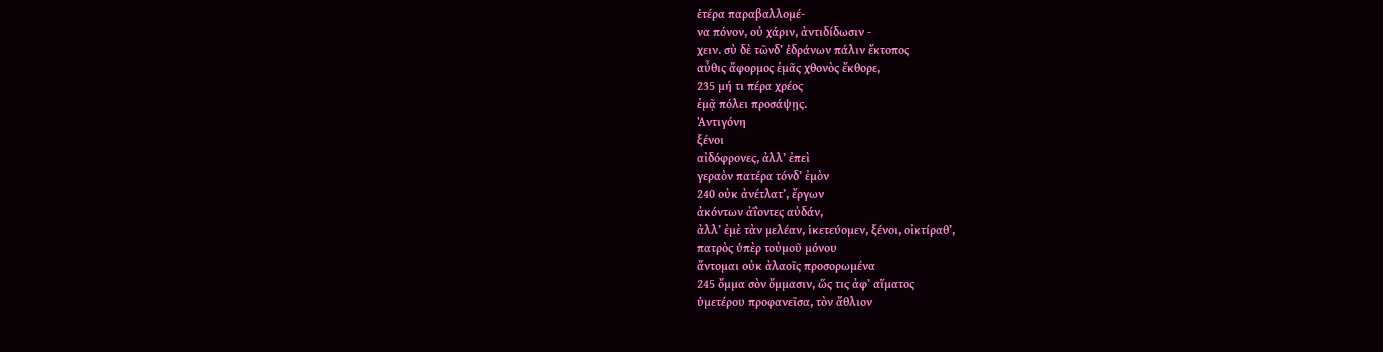ἑτέρα παραβαλλομέ-
να πόνον, οὐ χάριν, ἀντιδίδωσιν -
χειν. σὺ δὲ τῶνδʼ ἑδράνων πάλιν ἔκτοπος
αὖθις ἄφορμος ἐμᾶς χθονὸς ἔκθορε,
235 μή τι πέρα χρέος
ἐμᾷ πόλει προσάψῃς.
Ἀντιγόνη
ξένοι
αἰδόφρονες, ἀλλʼ ἐπεὶ
γεραὸν πατέρα τόνδʼ ἐμὸν
240 οὐκ ἀνέτλατʼ, ἔργων
ἀκόντων ἀΐοντες αὐδάν,
ἀλλʼ ἐμὲ τὰν μελέαν, ἱκετεύομεν, ξένοι, οἰκτίραθʼ,
πατρὸς ὑπὲρ τοὐμοῦ μόνου
ἄντομαι οὐκ ἀλαοῖς προσορωμένα
245 ὄμμα σὸν ὄμμασιν, ὥς τις ἀφʼ αἵματος
ὑμετέρου προφανεῖσα, τὸν ἄθλιον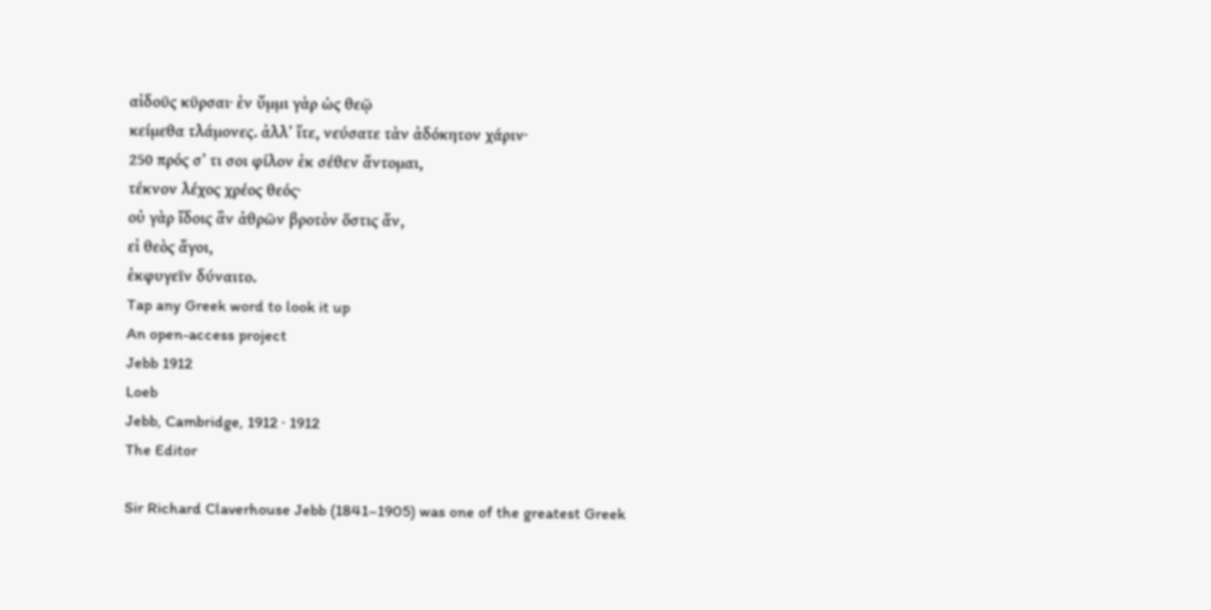αἰδοῦς κῦρσαι· ἐν ὔμμι γὰρ ὡς θεῷ
κείμεθα τλάμονες. ἀλλʼ ἴτε, νεύσατε τὰν ἀδόκητον χάριν·
250 πρός σʼ τι σοι φίλον ἐκ σέθεν ἄντομαι,
τέκνον λέχος χρέος θεός·
οὐ γὰρ ἴδοις ἂν ἀθρῶν βροτὸν ὅστις ἄν,
εἰ θεὸς ἄγοι,
ἐκφυγεῖν δύναιτο.
Tap any Greek word to look it up
An open-access project
Jebb 1912
Loeb
Jebb, Cambridge, 1912 · 1912
The Editor

Sir Richard Claverhouse Jebb (1841–1905) was one of the greatest Greek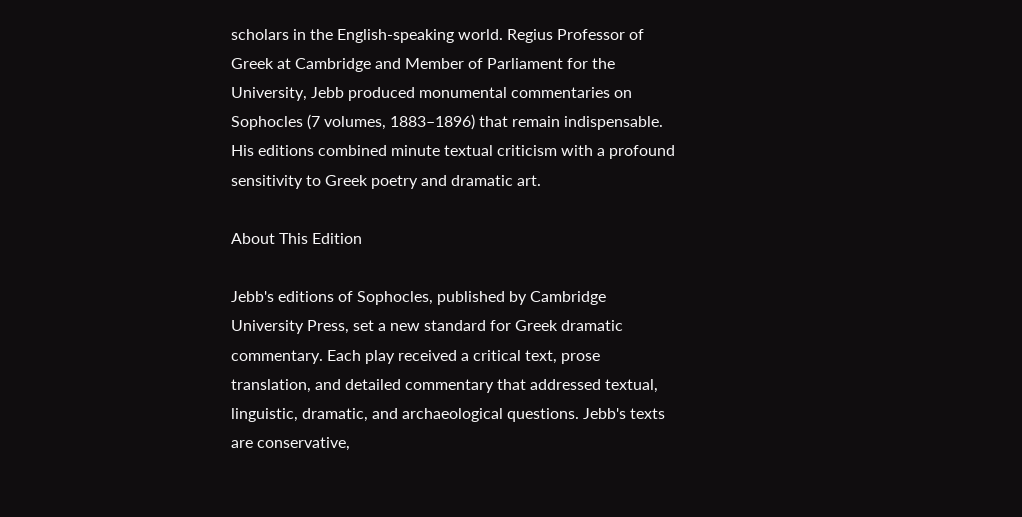scholars in the English-speaking world. Regius Professor of Greek at Cambridge and Member of Parliament for the University, Jebb produced monumental commentaries on Sophocles (7 volumes, 1883–1896) that remain indispensable. His editions combined minute textual criticism with a profound sensitivity to Greek poetry and dramatic art.

About This Edition

Jebb's editions of Sophocles, published by Cambridge University Press, set a new standard for Greek dramatic commentary. Each play received a critical text, prose translation, and detailed commentary that addressed textual, linguistic, dramatic, and archaeological questions. Jebb's texts are conservative,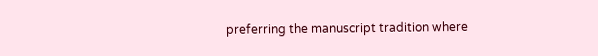preferring the manuscript tradition where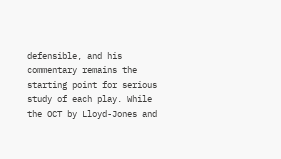defensible, and his commentary remains the starting point for serious study of each play. While the OCT by Lloyd-Jones and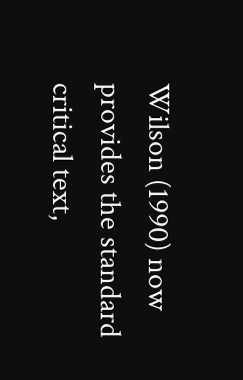Wilson (1990) now provides the standard critical text,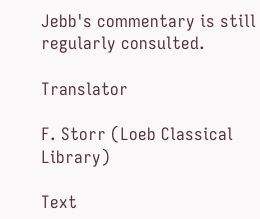Jebb's commentary is still regularly consulted.

Translator

F. Storr (Loeb Classical Library)

Text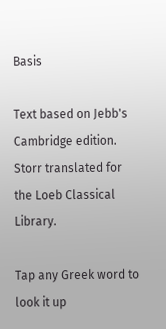Basis

Text based on Jebb's Cambridge edition. Storr translated for the Loeb Classical Library.

Tap any Greek word to look it up